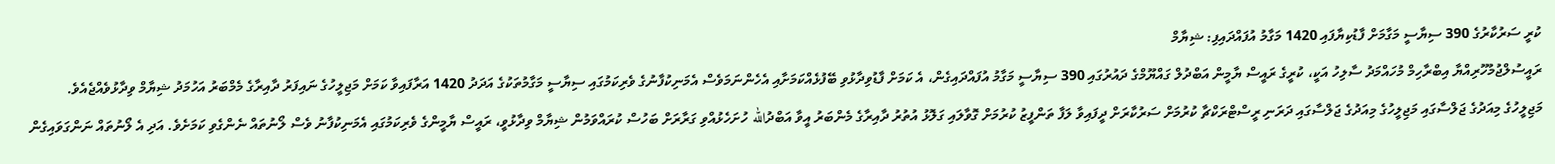ކުރީ ސަރުކާރުގެ 390 ސިޔާސީ މަގާމަށް ފާޑުކިޔާފައި 1420 މަގާމު އުފައްދައިފި: ޝިޔާމް
ރައީސުލްޖުމުހޫރިއްޔާ އިބްރާހިމް މުހައްމަދު ސާލިހު އަކީ، ކުރީގެ ރައީސް ޔާމީން އަބްދުލް ގައްޔޫމްގެ ދައުރުގައި 390 ސިޔާސީ މަގާމު އުފައްދައިގެން، އެ ކަމަށް ފާޑުވިދާޅުވި ބޭފުޅެއްކަމަށާއި އެހެންނަމަވެސް އެމަނިކުފާނުގެ ވެރިކަމުގައި ސިޔާސީ މަގާމުތަކުގެ އަދަދު 1420 އަރާފައިވާ ކަމަށް މަޖިލީހުގެ ނައިފަރު ދާއިރާގެ މެމްބަރު އަހުމަދު ޝިޔާމް ވިދާޅުވެއްޖެއެވެ.
މަޖިލީހުގެ މިއަދުގެ ޖަލްސާގައި މަޖިލީހުގެ މިއަދުގެ ޖަލްސާގައި ދަރަނި ރީސްޓްރަކްޗާ ކުރުމަށް ސަރުކާރަށް ދީފައިވާ ލަފާ ތަންފީޒު ކުރުމަށް ގޮވާލައި ގަލޮޅު އުތުރު ދާއިރާގެ މެންބަރު އީވާ އަބްދުالله ހުށަހެޅުއްވި ގަރާރަށް ބަހުސް ކުރައްވަމުން ޝިޔާމް ވިދާޅުވީ، ރައީސް ޔާމީންގެ ވެރިކަމުގައި އެމަނިކުފާނު ވެސް ލޯނުތައް ނެންގެވި ކަމަށެވެ. އަދި އެ ލޯނުތައް ނަންގަވައިގެން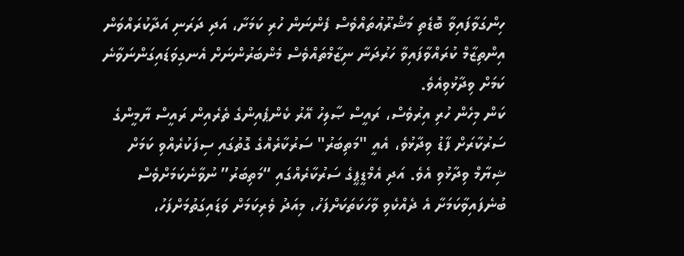ހިންގަވާފައިވާ ބޮޑެތި މަޝްރޫޢުތައްވެސް ފެންނަން ހުރި ކަމަށާ، އަދި ދަރަނި އަދާކުރައްވަން އިންތިޒާމް ކުރައްވާފައިވާ ހަރުދަނާ ނިޒާމްތައްވެސް މެންބަރުންނަށް އެނގިވަޑައިގަންނަވާނެ ކަމަށް ވިދާޅުވިއެވެ.
ކަން މިހެން ހުރި އިރުވެސް، ރައީސް ޞާލިހު އޭރު ކެންޕެއިންގެ ތެރެއިން ރައީސް ޔާމީންގެ ސަރުކާރަށް ފާޑު ވިދާޅުވެ، އެއީ "މަތިބަރު" ސަރުކާރެއްގެ ގޮތުގައި ސިފަކުރެއްވި ކަމަށް ޝިޔާމް ވިދާޅުވި އެވެ. އަދި އެމްޑީޕީގެ ސަރުކާރެއްގައި “މަތިބަރު” ނުވާނެކަމަށްވެސް ބުނެފައިވާކަމަށާ އެ ދެއްކެވި ވާހަކަތަކަށްފަހު، މިއަދު ވެރިކަމަށް ވަޑައިގަތުމަށްފަހު،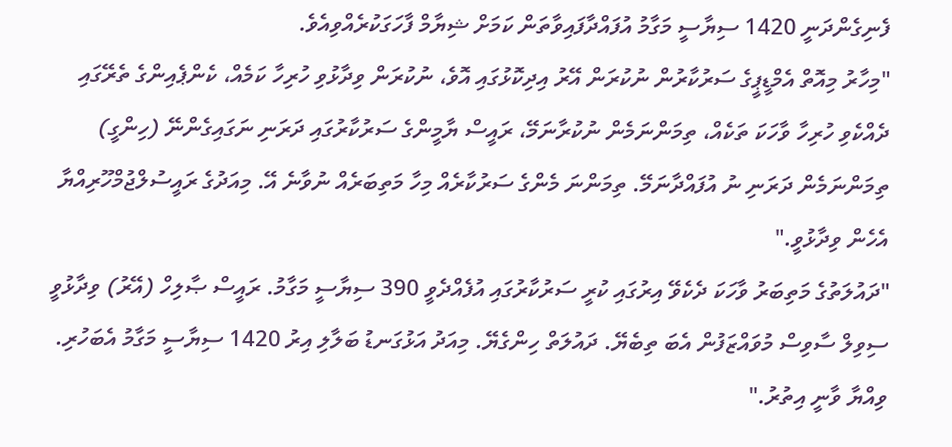ފެނިގެންދަނީ 1420 ސިޔާސީ މަގާމު އުފައްދާފައިވާތަން ކަމަށް ޝިޔާމް ފާހަގަކުރެއްވިއެވެ.
"މިހާރު މިއޮތް އެމްޑީޕީގެ ސަރުކާރުން ނުކުރަން އޭރު އިދިކޮޅުގައި އޮވެ، ނުކުރަން ވިދާޅުވި ހުރިހާ ކަމެއް، ކެންޕެއިންގެ ތެރޭގައި ދެއްކެވި ހުރިހާ ވާހަކަ ތަކެއް، ތިމަންނަމެން ނުކުރާނަމޭ، ރައީސް ޔާމީންގެ ސަރުކާރުގައި ދަރަނި ނަގައިގެންނޭ (ހިންގީ) ތިމަންނަމެން ދަރަނި ނު އުފައްދާނަމޭ. ތިމަންނަ މެންގެ ސަރުކާރެއް މިހާ މަތިބަރެއް ނުވާނެ އޭ. މިއަދުގެ ރައީސުލްޖުމްހޫރިއްޔާ އެހެން ވިދާޅުވީ."
"ދައުލަތުގެ މަތިބަރު ވާހަކަ ދެކެވޭ އިރުގައި ކުރީ ސަރުކާރުގައި އުފެއްދެވީ 390 ސިޔާސީ މަގާމު. ރައީސް ޞާލިހް (އޭރު) ވިދާޅުވީ ސިވިލް ސާވިސް މުވައްޒަފުން އެބަ ތިބެޔޭ. ދައުލަތް ހިންގެޔޭ. މިއަދު އަޅުގަނޑު ބަލާލި އިރު 1420 ސިޔާސީ މަގާމު އެބަހުރި. ވިއްޔާ ވާނީ އިތުރު."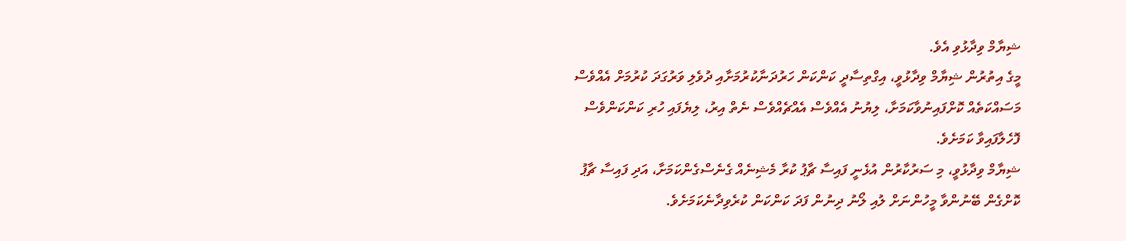ޝިޔާމް ވިދާޅުވި އެވެ.
މީގެ އިތުރުން ޝިޔާމް ވިދާޅުވީ، އިގްތިސާދީ ކަންކަން ހަރުދަނާކުރުމަށާއި ދުވެލި ވަރުގަދަ ކުރުމަށް އެއްވެސް މަސައްކަތެއް ކޮށްފައިނުވާކަމަށާ، ލިޔުނު އެއްވެސް އެއްޗެއްވެސް ނެތް އިރު، ލިޔެފައި ހުރި ކަންކަންވެސް ފޮހެލާފައިވާ ކަމަށެވެ.
ޝިޔާމް ވިދާޅުވީ، މި ސަރުކާރުން އުޅެނީ ފައިސާ ޗާޕު ކުރާ މެޝިނެއް ގެނެސްގެންކަމަށާ، އަދި ފައިސާ ޗާޕު ކޮށްގެން ބޭނުންވާ މީހުންނަށް ލުއި ލޯނު ދިނުން ފަދަ ކަންކަން ކުރެވިދާނެކަމަށެވެ.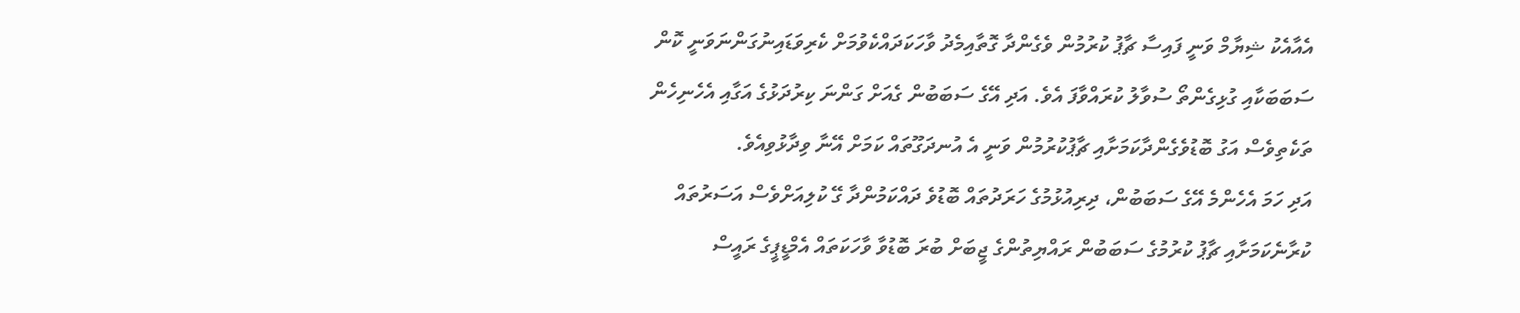އެއާއެކު ޝިޔާމް ވަނީ ފައިސާ ޗާޕު ކުރުމުން ވެގެންދާ ގޮތާއިމެދު ވާހަކަދައްކެވުމަށް ކެރިވަޑައިނުގަންނަވަނީ ކޮން ސަބަބަކާއި ގުޅިގެންތޯ ސުވާލު ކުރައްވާފަ އެވެ. އަދި އޭގެ ސަބަބުން ގެއަށް ގަންނަ ކިރުދަޅުގެ އަގާއި އެހެނިހެން ތަކެތިވެސް އަގު ބޮޑުވެގެންދާކަމަށާއި ޗާޕުކުރުމުން ވަނީ އެ އުނދަގޫތައް ކަމަށް އޭނާ ވިދާޅުވިއެވެ.
އަދި ހަމަ އެހެންމެ އޭގެ ސަބަބުން، ދިރިއުޅުމުގެ ހަރަދުތައް ބޮޑުވެ ދައްކަމުންދާ ގޭ ކުލިއަށްވެސް އަސަރުތައް ކުރާނެކަމަށާއި ޗާޕު ކުރުމުގެ ސަބަބުން ރައްޔިތުންގެ ޖީބަށް ބުރަ ބޮޑުވާ ވާހަކަތައް އެމްޑީޕީގެ ރައީސް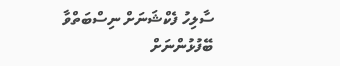ސާލިހު ފެކްޝަނަށް ނިސްބަތްވާ ބޭފުޅުންނަށް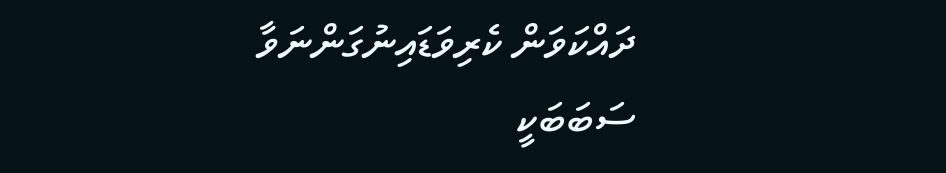ދައްކަވަން ކެރިވަޑައިނުގަންނަވާ ސަބަބަކީ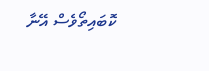ކޮބައިތޯވެސް އޭނާ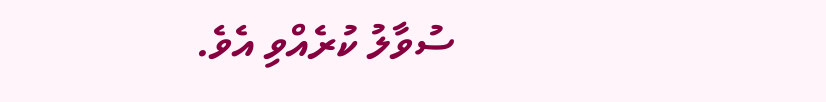ސުވާލު ކުރެއްވި އެވެ.